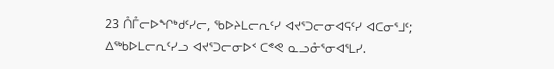23 ᑍᒤᓕᐅᖏᒃᑯᑦᓯᓕ, ᖃᐅᔨᒪᓕᕆᑦᓯ ᐊᔪᕐᑐᓕᓂᐊᕋᑦᓯ ᐊᑕᓂᕐᒧᑦ; ᐃᖅᑲᐅᒪᓕᕆᑦᓯᓗ ᐊᔪᕐᑐᓕᓂᐅᑉ ᑕᕝᕙ ᓇᓗᓁᕐᓂᐊᕐᒪᓯ.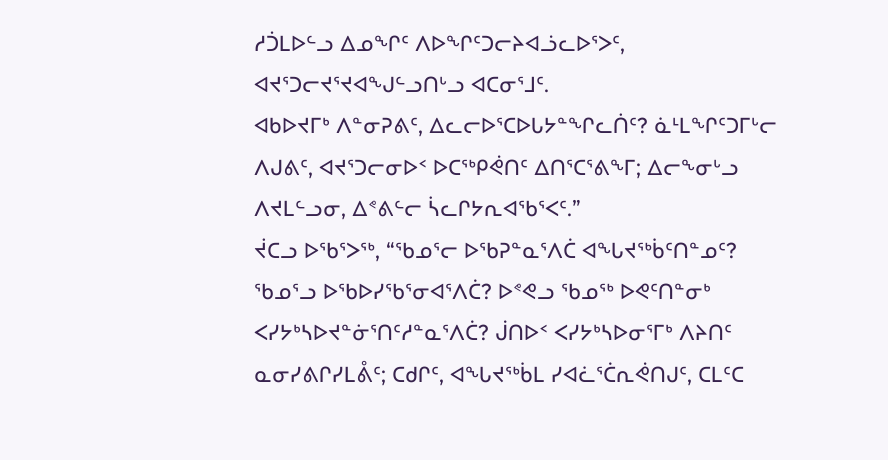ᓱᑑᒪᐅᓪᓗ ᐃᓄᖏᑦ ᐱᐅᖏᑦᑐᓕᔨᐊᓘᓚᐅᕐᐳᑦ, ᐊᔪᕐᑐᓕᔪᕐᔪᐊᖑᓪᓗᑎᒡᓗ ᐊᑕᓂᕐᒧᑦ.
ᐊᑲᐅᔪᒥᒃ ᐱᓐᓂᕈᕕᑦ, ᐃᓚᓕᐅᕐᑕᐅᒐᔭᓐᖏᓚᑏᑦ? ᓈᒻᒪᖏᑦᑐᒥᒡᓕ ᐱᒍᕕᑦ, ᐊᔪᕐᑐᓕᓂᐅᑉ ᐅᑕᖅᑭᕚᑎᑦ ᐃᑎᕐᑕᕐᕕᖕᒥ; ᐃᓕᖕᓂᒡᓗ ᐱᔪᒪᓪᓗᓂ, ᐃᕝᕕᓪᓕ ᓵᓚᒋᔭᕆᐊᖃᕐᐸᑦ.”
ᔫᑕᓗ ᐅᖃᕐᐳᖅ, “ᖃᓄᕐᓕ ᐅᖃᕈᓐᓇᕐᐱᑖ ᐊᖓᔪᖅᑳᑦᑎᓐᓄᑦ? ᖃᓄᕐᓗ ᐅᖃᐅᓯᖃᕐᓂᐊᕐᐱᑖ? ᐅᕝᕙᓗ ᖃᓄᖅ ᐅᕙᑦᑎᓐᓂᒃ ᐸᓯᔭᒃᓴᐅᔪᓐᓃᕐᑎᑦᓱᓐᓇᕐᐱᑖ? ᒎᑎᐅᑉ ᐸᓯᔭᒃᓴᐅᓂᕐᒥᒃ ᐱᔨᑎᑦ ᓇᓂᓯᕕᒋᓯᒪᕔᑦ; ᑕᑯᒋᑦ, ᐊᖓᔪᖅᑳᒪ ᓯᐊᓛᕐᑖᕆᕚᑎᒍᑦ, ᑕᒪᑦᑕ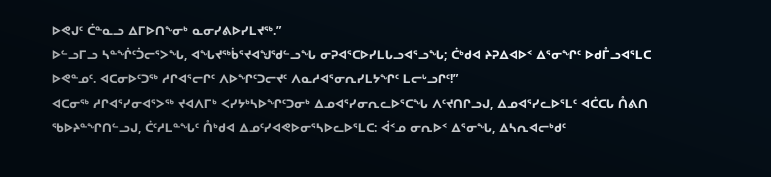ᐅᕙᒍᑦ ᑖᓐᓇᓗ ᐃᒥᐅᑎᖕᓂᒃ ᓇᓂᓯᕕᐅᓯᒪᔪᖅ.”
ᐅᓪᓗᒥᓗ ᓴᓐᖐᑦᑑᓕᕐᐳᖓ, ᐊᖓᔪᖅᑳᕐᔪᐊᖑᖁᓪᓗᖓ ᓂᕈᐊᕐᑕᐅᓯᒪᒐᓗᐊᕐᓗᖓ; ᑖᒃᑯᐊ ᔨᕈᐃᐊᐅᑉ ᐃᕐᓂᖏᑦ ᐅᑯᒤᓗᐊᕐᒪᑕ ᐅᕙᓐᓄᑦ. ᐊᑕᓂᐅᑦᑐᖅ ᓱᒋᐊᕐᓕᒋᑦ ᐱᐅᖏᑦᑐᓕᔪᑦ ᐱᓇᓱᐊᕐᓂᕆᓯᒪᔭᖏᑦ ᒪᓕᒡᓗᒋᑦ!”
ᐊᑕᓂᖅ ᓱᒋᐊᕐᓯᓂᐊᕐᐳᖅ ᔪᐊᐱᒥᒃ ᐸᓯᔭᒃᓴᐅᖏᑦᑐᓂᒃ ᐃᓄᐊᕐᓯᓂᕆᓚᐅᕐᑕᖓ ᐱᑦᔪᑎᒋᓗᒍ, ᐃᓄᐊᕐᓯᓚᐅᕐᒪᑦ ᐊᑖᑕᒐ ᑍᕕᑎ ᖃᐅᔨᓐᖏᑎᓪᓗᒍ, ᑖᑦᓱᒪᓐᖓᑦ ᑍᒃᑯᐊ ᐃᓄᑦᓯᐊᕙᐅᓂᕐᓴᐅᓚᐅᕐᒪᑕ: ᐋᑉᓄ ᓂᕆᐅᑉ ᐃᕐᓂᖓ, ᐃᓴᕆᐊᓕᒃᑯᑦ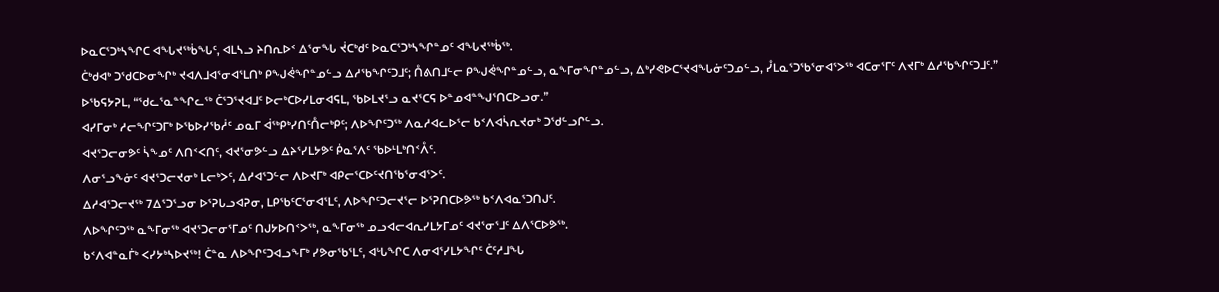ᐅᓇᑕᕐᑐᒃᓴᖏᑕ ᐊᖓᔪᖅᑳᖓᑦ, ᐊᒪᓴᓗ ᔨᑎᕆᐅᑉ ᐃᕐᓂᖓ ᔫᑕᒃᑯᑦ ᐅᓇᑕᕐᑐᒃᓴᖏᓐᓄᑦ ᐊᖓᔪᖅᑳᖅ.
ᑖᒃᑯᐊᒃ ᑐᖁᑕᐅᓂᖏᒃ ᔪᐊᐱᒧᐊᕐᓂᐊᕐᒪᑎᒃ ᑭᖑᕚᖏᓐᓄᓪᓗ ᐃᓱᖃᖏᑦᑐᒧᑦ; ᑍᕕᑎᒧᓪᓕ ᑭᖑᕚᖏᓐᓄᓪᓗ, ᓇᖕᒥᓂᖏᓐᓄᓪᓗ, ᐃᒃᓯᕙᐅᑕᕐᔪᐊᖓᓃᑦᑐᓄᓪᓗ, ᓮᒪᓇᕐᑐᖃᕐᓂᐊᕐᐳᖅ ᐊᑕᓂᕐᒥᑦ ᐱᔪᒥᒃ ᐃᓱᖃᖏᑦᑐᒧᑦ.”
ᐅᖃᕋᔭᕈᒪ, “ᖁᓚᕐᓇᓐᖏᓚᖅ ᑖᕐᑐᕐᔪᐊᒧᑦ ᐅᓕᒃᑕᐅᓯᒪᓂᐊᕋᒪ, ᖃᐅᒪᔪᕐᓗ ᓇᔪᕐᑕᕋ ᐅᓐᓄᐊᓐᖑᕐᑎᑕᐅᓗᓂ.”
ᐊᓯᒥᓂᒃ ᓱᓕᖏᑦᑐᒥᒃ ᐅᖃᐅᓯᖃᓲᑦ ᓄᓇᒥ ᐋᖅᑭᒃᓯᑎᑦᑍᓕᒃᑭᑦ; ᐱᐅᖏᑦᑐᖅ ᐱᓇᓱᐊᓚᐅᕐᓕ ᑲᑉᐱᐊᓵᕆᔪᓂᒃ ᑐᖁᓪᓗᒋᓪᓗ.
ᐊᔪᕐᑐᓕᓂᕗᑦ ᓵᖕᓄᑦ ᐱᑎᑉᐸᑎᑦ, ᐊᔪᕐᓂᕗᓪᓗ ᐃᔨᕐᓯᒪᔭᕗᑦ ᑮᓇᕐᐱᑦ ᖃᐅᒻᒪᒃᑎᑉᐰᑦ.
ᐱᓂᕐᓗᖕᓃᑦ ᐊᔪᕐᑐᓕᔪᓂᒃ ᒪᓕᒃᐳᑦ, ᐃᓱᐊᕐᑐᓪᓕ ᐱᐅᔪᒥᒃ ᐊᑭᓕᕐᑕᐅᑦᔪᑎᖃᕐᓂᐊᕐᐳᑦ.
ᐃᓱᐊᕐᑐᓕᔪᖅ 7ᐃᕐᑐᕐᓗᓂ ᐅᕐᕈᒐᓗᐊᕈᓂ, ᒪᑭᖃᑦᑕᕐᓂᐊᕐᒪᑦ, ᐱᐅᖏᑦᑐᓕᔪᕐᓕ ᐅᕐᕈᑎᑕᐅᕗᖅ ᑲᑉᐱᐊᓇᕐᑐᑎᒍᑦ.
ᐱᐅᖏᑦᑐᖅ ᓇᖕᒥᓂᖅ ᐊᔪᕐᑐᓕᓂᕐᒥᓄᑦ ᑎᒍᔭᐅᑎᑉᐳᖅ, ᓇᖕᒥᓂᖅ ᓄᓗᐊᓕᐊᕆᓯᒪᔭᒥᓄᑦ ᐊᔪᕐᓂᕐᒧᑦ ᐃᐱᕐᑕᐅᕗᖅ.
ᑲᑉᐱᐊᓐᓇᒦᒃ ᐸᓯᔭᒃᓴᐅᔪᖅ! ᑖᓐᓇ ᐱᐅᖏᑦᑐᐊᓗᖕᒥᒃ ᓯᕗᓂᖃᕐᒪᑦ, ᐊᒡᒐᖏᑕ ᐱᓂᐊᕐᓯᒪᔭᖏᑦ ᑖᑦᓱᒧᖓ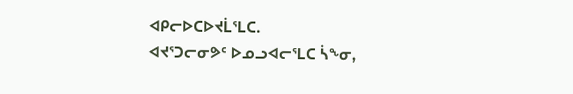ᐊᑭᓕᐅᑕᐅᔪᒫᕐᒪᑕ.
ᐊᔪᕐᑐᓕᓂᕗᑦ ᐅᓄᓗᐊᓕᕐᒪᑕ ᓵᖕᓂ,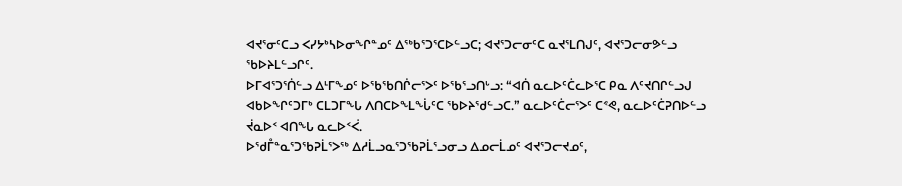ᐊᔪᕐᓂᑦᑕᓗ ᐸᓯᔭᒃᓴᐅᓂᖏᓐᓄᑦ ᐃᖅᑲᕐᑐᕐᑕᐅᓪᓗᑕ; ᐊᔪᕐᑐᓕᓂᑦᑕ ᓇᔪᕐᒪᑎᒍᑦ, ᐊᔪᕐᑐᓕᓂᕗᓪᓗ ᖃᐅᔨᒪᓪᓗᒋᑦ.
ᐅᒥᐊᕐᑐᕐᑏᓪᓗ ᐃᒻᒥᖕᓄᑦ ᐅᖃᖃᑎᒌᓕᕐᐳᑦ ᐅᖃᕐᓗᑎᒡᓗ: “ᐊᑏ ᓇᓚᐅᑦᑖᓚᐅᕐᑕ ᑭᓇ ᐱᑦᔪᑎᒋᓪᓗᒍ ᐊᑲᐅᖏᑦᑐᒥᒃ ᑕᒪᑐᒥᖓ ᐱᑎᑕᐅᖕᒪᖔᑦᑕ ᖃᐅᔨᖁᓪᓗᑕ.” ᓇᓚᐅᑦᑖᓕᕐᐳᑦ ᑕᕝᕙ, ᓇᓚᐅᑦᑖᕈᑎᐅᓪᓗ ᔫᓇᐅᑉ ᐊᑎᖓ ᓇᓚᐅᑉᐹ.
ᐅᖁᒤᓐᓇᕐᑐᖃᕈᒫᕐᐳᖅ ᐃᓱᒫᓗᓇᕐᑐᖃᕈᒫᕐᓗᓂᓗ ᐃᓄᓕᒫᓄᑦ ᐊᔪᕐᑐᓕᔪᓄᑦ,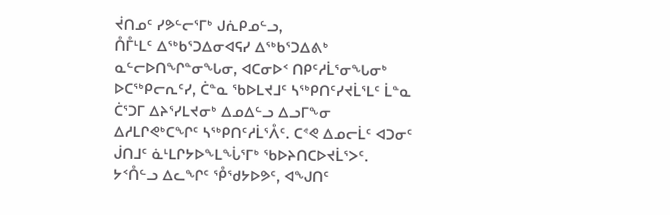ᔫᑎᓄᑦ ᓯᕗᓪᓕᕐᒥᒃ ᒍᕇᑭᓄᓪᓗ,
ᑍᒤᒻᒪᑦ ᐃᖅᑲᕐᑐᐃᓂᐊᕋᓯ ᐃᖅᑲᕐᑐᐃᕕᒃ ᓇᓪᓕᐅᑎᖏᓐᓂᖓᓂ, ᐊᑕᓂᐅᑉ ᑎᑭᑦᓱᒫᕐᓂᖓᓂᒃ ᐅᑕᖅᑭᓕᕆᑦᓯ, ᑖᓐᓇ ᖃᐅᒪᔪᒧᑦ ᓴᖅᑭᑎᑦᓯᔪᒫᕐᒪᑦ ᒫᓐᓇ ᑖᕐᑐᒥ ᐃᔨᕐᓯᒪᔪᓂᒃ ᐃᓄᐃᓪᓗ ᐃᓗᒥᖕᓂ ᐃᓱᒪᒋᕙᒃᑕᖏᑦ ᓴᖅᑭᑎᑦᓱᒫᕐᐰᑦ. ᑕᕝᕙ ᐃᓄᓕᒫᑦ ᐊᑐᓂᑦ ᒎᑎᒧᑦ ᓈᒻᒪᒋᔭᐅᖕᒪᖔᕐᒥᒃ ᖃᐅᔨᑎᑕᐅᔪᒫᕐᐳᑦ.
ᔭᑉᑍᓪᓗ ᐃᓚᖏᑦ ᕾᖁᔭᐅᕗᑦ, ᐊᖑᑎᑦ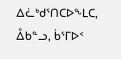ᐃᓛᒃᑯᕐᑎᑕᐅᖕᒪᑕ, ᐂᑲᓐᓗ, ᑳᕐᒥᐅᑉ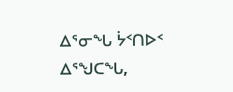ᐃᕐᓂᖓ ᔮᑉᑎᐅᑉ ᐃᕐᖑᑕᖓ,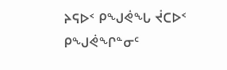ᔨᕋᐅᑉ ᑭᖑᕚᖓ ᔫᑕᐅᑉ ᑭᖑᕚᖏᓐᓂᑦ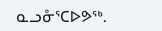ᓇᓗᓁᕐᑕᐅᕗᖅ.